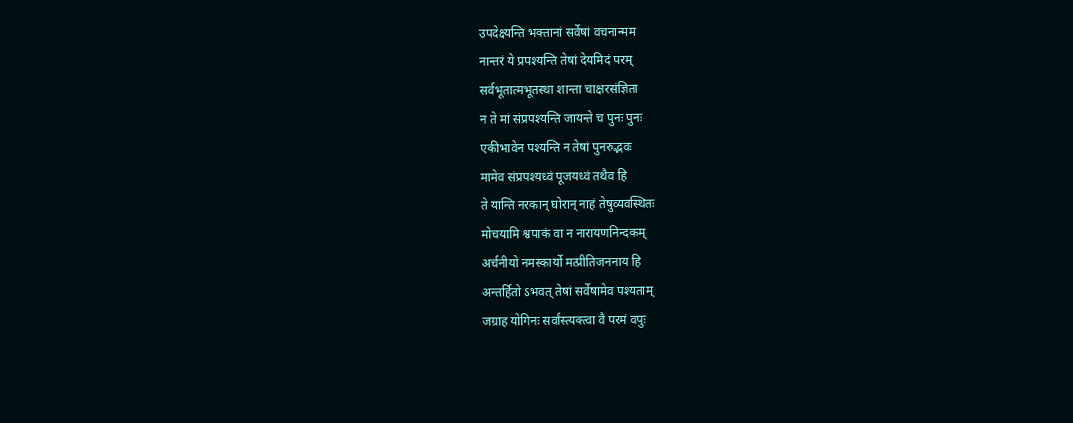उपदेक्ष्यन्ति भक्तानां सर्वेषां वचनान्मम
नान्तरं ये प्रपश्यन्ति तेषां देयमिदं परम्
सर्वभूतात्मभूतस्था शान्ता चाक्षरसंज्ञिता
न ते मां संप्रपश्यन्ति जायन्ते च पुनः पुनः
एकीभावेन पश्यन्ति न तेषां पुनरुद्भवः
मामेव संप्रपश्यध्वं पूजयध्वं तथैव हि
ते यान्ति नरकान् घोरान् नाहं तेषुव्यवस्थितः
मोचयामि श्वपाकं वा न नारायणनिन्दकम्
अर्चनीयो नमस्कार्यो मत्प्रीतिजननाय हि
अन्तर्हितो ऽभवत् तेषां सर्वेषामेव पश्यताम्
जग्राह योगिनः सर्वांस्त्यक्त्वा वै परमं वपुः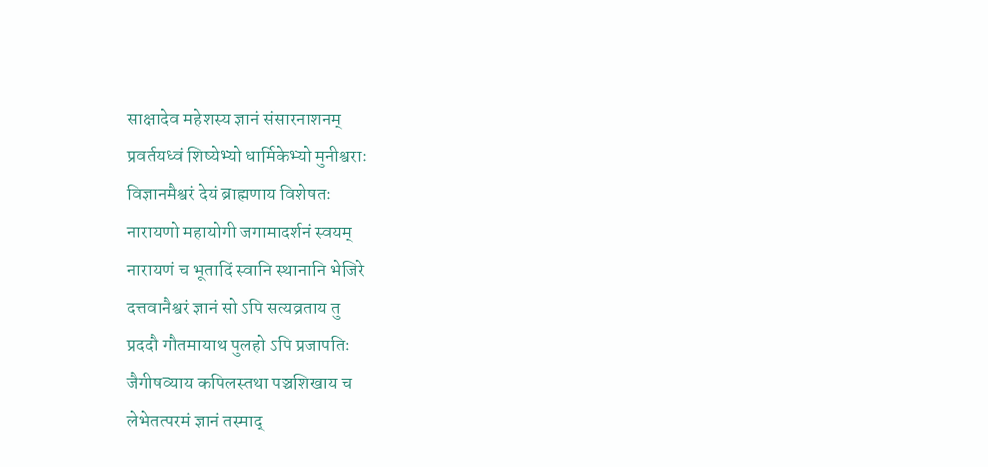साक्षादेव महेशस्य ज्ञानं संसारनाशनम्
प्रवर्तयध्वं शिष्येभ्यो धार्मिकेभ्यो मुनीश्वराः
विज्ञानमैश्वरं देयं ब्राह्मणाय विशेषतः
नारायणो महायोगी जगामादर्शनं स्वयम्
नारायणं च भूतादिं स्वानि स्थानानि भेजिरे
दत्तवानैश्वरं ज्ञानं सो ऽपि सत्यव्रताय तु
प्रददौ गौतमायाथ पुलहो ऽपि प्रजापतिः
जैगीषव्याय कपिलस्तथा पञ्चशिखाय च
लेभेतत्परमं ज्ञानं तस्माद्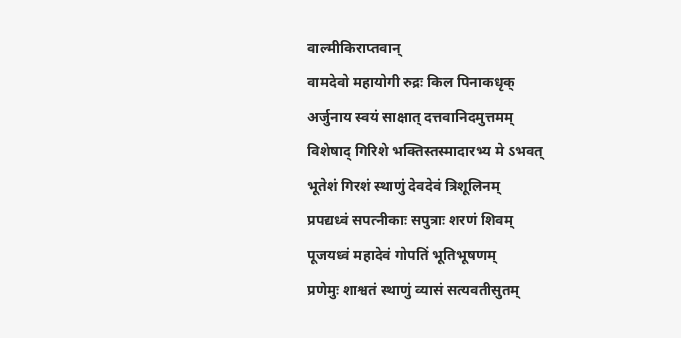वाल्मीकिराप्तवान्
वामदेवो महायोगी रुद्रः किल पिनाकधृक्
अर्जुनाय स्वयं साक्षात् दत्तवानिदमुत्तमम्
विशेषाद् गिरिशे भक्तिस्तस्मादारभ्य मे ऽभवत्
भूतेशं गिरशं स्थाणुं देवदेवं त्रिशूलिनम्
प्रपद्यध्वं सपत्नीकाः सपुत्राः शरणं शिवम्
पूजयध्वं महादेवं गोपतिं भूतिभूषणम्
प्रणेमुः शाश्वतं स्थाणुं व्यासं सत्यवतीसुतम्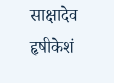साक्षादेव हृषीकेशं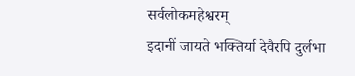सर्वलोकमहेश्वरम्
इदानीं जायते भक्तिर्या देवैरपि दुर्लभा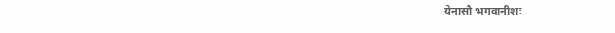येनासौ भगवानीशः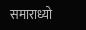समाराध्यो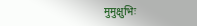मुमुक्षुभिः